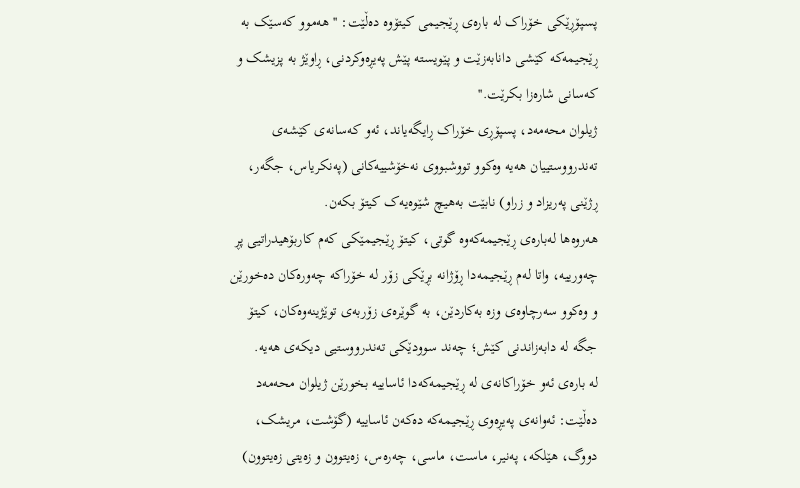پسپۆڕێکی خۆراک لە بارەی ڕێجیمی کیتۆوە دەڵێت: ''هەموو کەسێک بە ڕێجیمەکە کێشی دانابەزێت و پێویستە پێش پەیڕەوکردنی، ڕاوێژ بە پزیشک و کەسانی شارەزا بکرێت.''
ژیلوان محەمەد، پسپۆڕی خۆراک ڕایگەیاند، ئەو کەسانەی کێشەی تەندرووستییان هەیە وەکوو تووشبووی نەخۆشییەکانی (پەنکریاس، جگەر، ڕژێنی پەریزاد و زراو) نابێت بەهیچ شێوەیەک کیتۆ بکەن.
هەروەها لەبارەی ڕێجیمەکەوە گوتی، کیتۆ ڕێجیمێکی کەم کاربۆهیدراتیی پڕ چەورییە، واتا لەم ڕێجیمەدا ڕۆژانە بڕێکی زۆر لە خۆراکە چەورەکان دەخورێن و وەکوو سەرچاوەی وزە بەکاردێن، بە گوێرەی زۆربەی توێژینەوەکان، کیتۆ جگە لە دابەزاندنی کێش؛ چەند سوودێکی تەندرووستیی دیکەی هەیە.
لە بارەی ئەو خۆراکانەی لە ڕێجیمەکەدا ئاساییە بخورێن ژیلوان محەمەد دەڵێت: ئەوانەی پەیڕەوی ڕێجیمەکە دەکەن ئاساییە (گۆشت، مریشک، دووگ، هێلکە، پەنیر، ماست، ماسی، چەرەس، زەیتوون و زەیتی زەیتوون)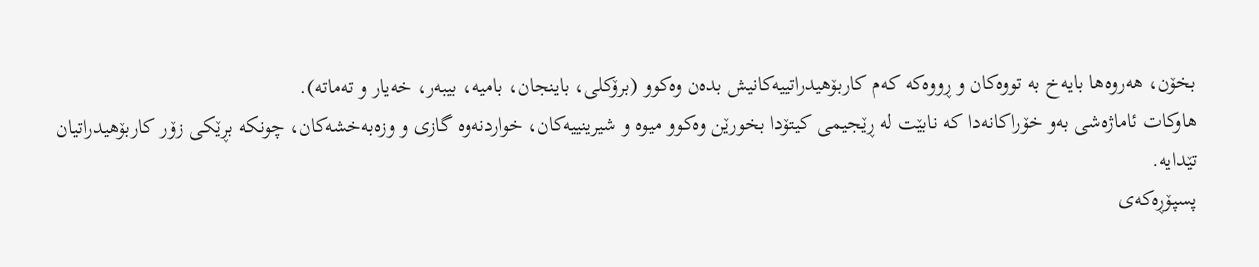بخۆن، هەروەها بایەخ بە تووەکان و ڕووەکە کەم کاربۆهیدراتییەکانیش بدەن وەکوو (برۆکلی، باینجان، بامیە، بیبەر، خەیار و تەماتە).
هاوکات ئاماژەشی بەو خۆراکانەدا کە نابێت لە ڕێجیمی کیتۆدا بخورێن وەکوو میوە و شیرینییەکان، خواردنەوە گازی و وزەبەخشەکان، چونکە بڕێکی زۆر کاربۆهیدراتیان تێدایە.
پسپۆڕەکەی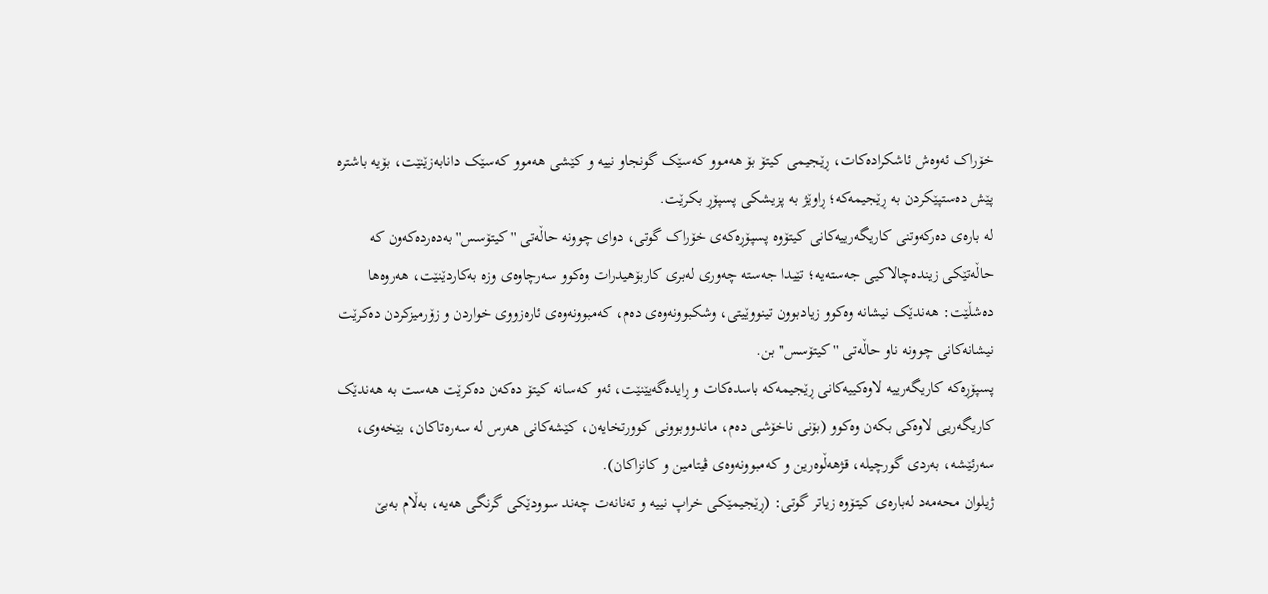خۆراک ئەوەش ئاشکرادەکات، ڕێجیمی کیتۆ بۆ هەموو کەسێک گونجاو نییە و کێشی هەموو کەسێک دانابەزێنێت، بۆیە باشترە پێش دەستپێکردن بە ڕێجیمەکە؛ ڕاوێژ بە پزیشکی پسپۆڕ بکرێت.
لە بارەی دەرکەوتنی کاریگەرییەکانی کیتۆوە پسپۆڕەکەی خۆراک گوتی، دوای چوونە حاڵەتی ''کیتۆسس'' بەدەردەکەون کە حاڵەتێکی زیندەچالاکیی جەستەیە؛ تێیدا جەستە چەوری لەبری کاربۆهیدرات وەکوو سەرچاوەی وزە بەکاردێنێت، هەروەها دەشڵێت: هەندێک نیشانە وەکوو زیادبوون تینووێیتی، وشکبوونەوەی دەم، کەمبوونەوەی ئارەزووی خواردن و زۆرمیزکردن دەکرێت نیشانەکانی چوونە ناو حاڵەتی ''کیتۆسس'' بن.
پسپۆڕەکە کاریگەرییە لاوەکییەکانی ڕێجیمەکە باسدەکات و ڕایدەگەیێنێت، ئەو کەسانە کیتۆ دەکەن دەکرێت هەست بە هەندێک کاریگەریی لاوەکی بکەن وەکوو (بۆنی ناخۆشی دەم، ماندووبوونی کوورتخایەن، کێشەکانی هەرس لە سەرەتاکان، بێخەوی، سەرئێشە، بەردی گورچیلە، قژهەڵوەرین و کەمبوونەوەی ڤیتامین و کانزاکان).
ژیلوان محەمەد لەبارەی کیتۆوە زیاتر گوتی: (ڕێجیمێکی خراپ نییە و تەنانەت چەند سوودێکی گرنگی هەیە، بەڵام بەبێ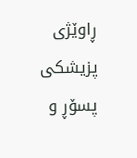ڕاوێژی پزیشکی پسۆڕ و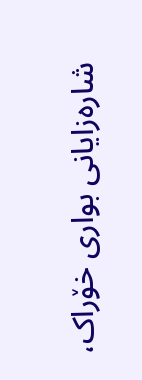شارەزایانی بواری خۆراک،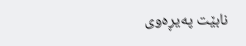نابێت پەیڕەوی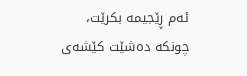ئەم ڕێجیمە بکرێت، چونکە دەشێت کێشەی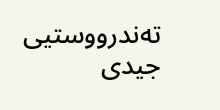تەندرووستیی جیدی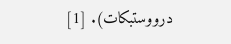درووستبکات). [1]